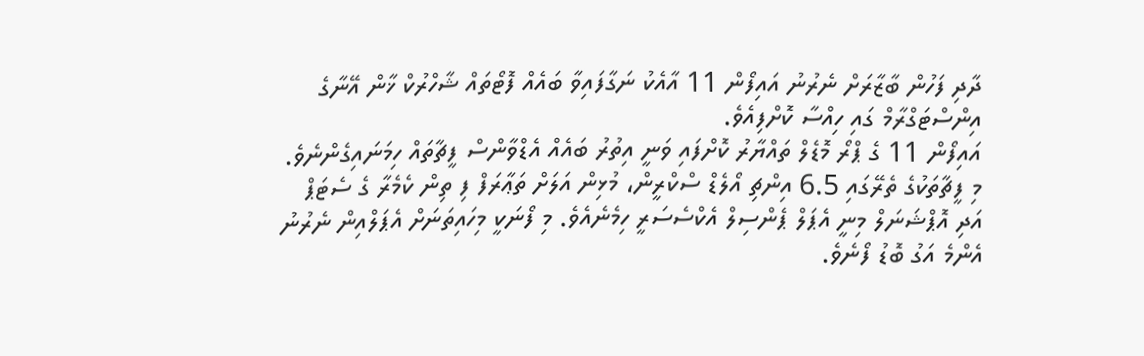ދާދި ފަހުން ބާޒާރަށް ނެރުނު އައިފޯން 11 އާއެކު ނަގާފައިވާ ބައެއް ފޮޓޯތައް ޝާހްރުކް ޚާން އޭނާގެ އިންސްޓަގްރާމް ގައި ހިއްސާ ކޮށްފިއެވެ.
އައިފޯން 11 ގެ ޕްރޯ މޮޑެލް ތައްޔާރު ކޮށްފައި ވަނީ އިތުރު ބައެއް އެޑްވާންސް ފީޗާތައް ހިމަނައިގެންނެވެ. މި ފީޗާތަކުގެ ތެރޭގައި 6.5 އިންޗި އޯލެޑް ސްކްރީން، މުޅިން އަލަށް ތަޢާރަފް ފި ތިން ކެމެރާ ގެ ސެޓަޕް އަދި އޮޕްޝަނަލް މިނީ އެޕަލް ޕެންސިލް އެކްސެސަރީ ހިމެނެއެވެ. މި ފޯނަކީ މިހައިތަނަށް އެޕަލްއިން ނެރުނު އެންމެ އަގު ބޮޑު ފޯނެވެ.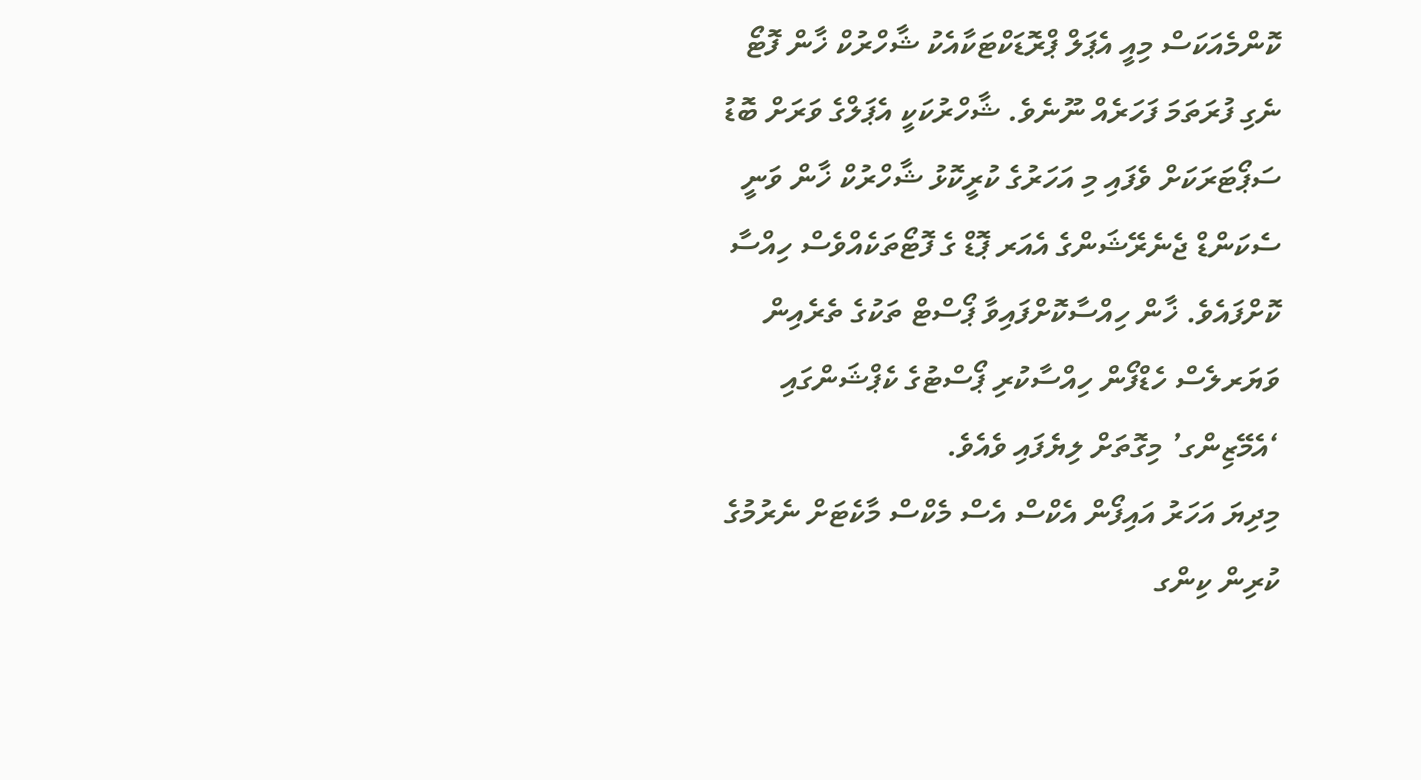ކޮންމެއަކަސް މިއީ އެޕަލް ޕްރޮޑަކްޓަކާއެކު ޝާހްރުކް ޚާން ފޮޓޯ ނެގި ފުރަތަމަ ފަހަރެއް ނޫނެވެ. ޝާހްރުކަކީ އެޕަލްގެ ވަރަށް ބޮޑު ސަޕޯޓަރަކަށް ވެފައި މި އަހަރުގެ ކުރީކޮޅު ޝާހްރުކް ޚާން ވަނީ ސެކަންޑް ޖެނެރޭޝަންގެ އެއަރ ޕޮޑް ގެ ފޮޓޯތަކެއްވެސް ހިއްސާ ކޮށްފައެވެ. ޚާން ހިއްސާކޮށްފައިވާ ޕޯސްޓް ތަކުގެ ތެރެއިން ވަޔަރލެސް ހެޑްފޯން ހިއްސާކުރި ޕޯސްޓުގެ ކެޕްޝަންގައި ‘އެމޭޒިންގ’ މިގޮތަށް ލިޔެފައި ވެއެވެ.
މިދިޔަ އަހަރު އައިފޯން އެކްސް އެސް މެކްސް މާކެޓަށް ނެރުމުގެ ކުރިން ކިންގ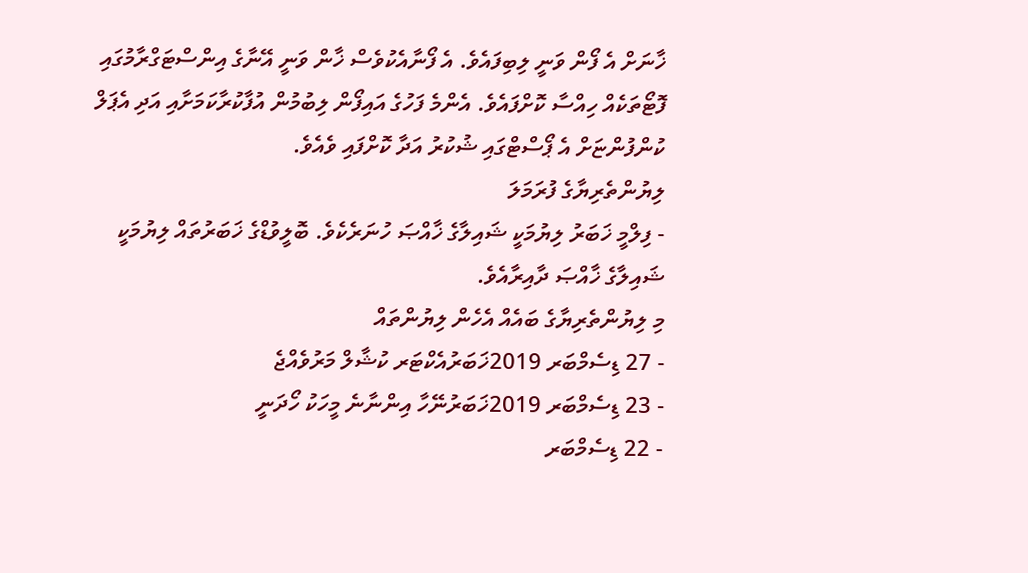ޚާނަށް އެ ފޯން ވަނީ ލިބިފައެވެ. އެ ފޯނާއެކުވެސް ޚާން ވަނީ އޭނާގެ އިންސްޓަގްރާމުގައި ފޮޓޯތަކެއް ހިއްސާ ކޮށްފައެވެ. އެންމެ ފަހުގެ އައިފޯން ލިބުމުން އުފާކުރާކަމަށާއި އަދި އެޕަލް ކުންފުންޏަށް އެ ޕޯސްޓްގައި ޝުކުރު އަދާ ކޮށްފައި ވެއެވެ.
ލިޔުންތެރިޔާގެ ފުރަމަލަ
- ފިލްމީ ޚަބަރު ލިޔުމަކީ ޝައިލާގެ ޚާއްޞަ ހުނަރެކެވެ. ބޮލީވުޑްގެ ޚަބަރުތައް ލިޔުމަކީ ޝައިލާގެ ޚާއްޞަ ދާއިރާއެވެ.
މި ލިޔުންތެރިޔާގެ ބައެއް އެހެން ލިޔުންތައް
- 27 ޑިސެމްބަރ 2019ޚަބަރުއެކްޓަރ ކުޝާލް މަރުވެއްޖެ
- 23 ޑިސެމްބަރ 2019ޚަބަރުނޭހާ އިންނާނެ މީހަކު ހޯދަނީ
- 22 ޑިސެމްބަރ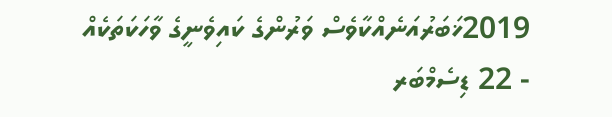2019ޚަބަރުއަނެއްކާވެސް ވަރުންގެ ކައިވެނީގެ ވާހަކަތަކެއް
- 22 ޑިސެމްބަރ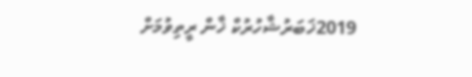2019ޚަބަރުޝާހުރުކް ޚާން ރީތިވުމަށް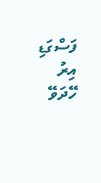ފަސްގަޑި އިރު ހޭދަވޭ